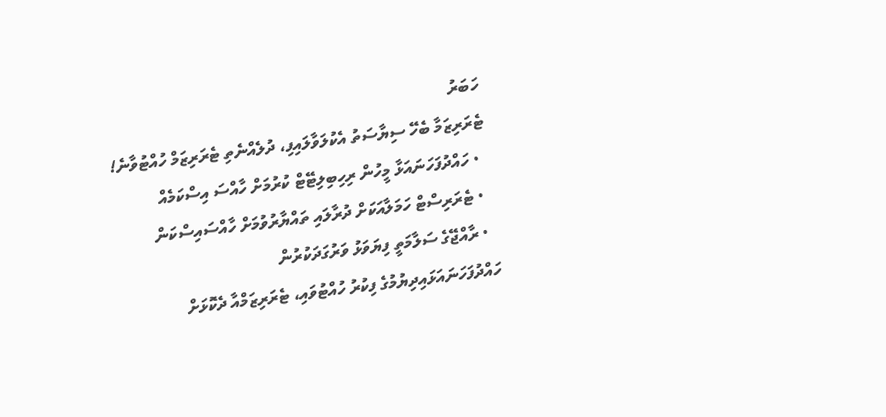ހަބަރު
ޓެރަރިޒަމާ ބެހޭ ސިޔާސަތު އެކުލަވާލައިފި، ދުލެއްނެތި ޓެރަރިޒަމް ހުއްޓުވާނެ!
  • ހައްދުފަހަނައަޅާ މީހުން ރިހިބިލިޓޭޓް ކުރުމަށް ހާއްސަ އިސްކަމެއް
  • ޓެރަރިސްޓް ހަމަލާއަކަށް ދުރާލައި ތައްޔާރުވުމަށް ހާއްސައިސްކަން
  • ރާއްޖޭގެ ސަލާމަތީ ފިޔަވަޅު ވަރުގަދަކުރުން
ހައްދުފަހަނައަޅައިދިޔުމުގެ ފިކުރު ހުއްޓުވައި، ޓެރަރިޒަމްއާ ދެކޮޅަށް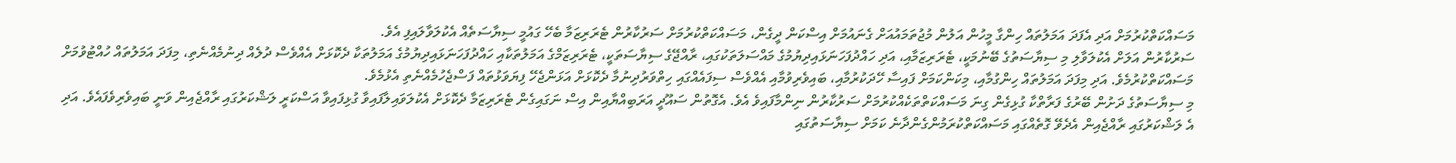މަސައްކަތްކުރުމަށް އަދި އެފަދަ އަމަލުތައް ހިންގާ މީހުން އަލުން މުޖުތަމައުއަށް ގެނައުމަށް އިސްކަން ދީގެން، މަސައްކަތްކުރުމަށް ސަރުކާރުން ޓެރަރިޒަމާ ބެހޭ ގައުމީ ސިޔާސަތެއް އެކުލަވާލައިފި އެވެ.
ސަރުކާރުން އަލަށް އެކުލަވާލި މި ސިޔާސަތުގެ ބޭނުމަކީ، ޓެރަރިޒަމާއި، އަދި ހައްދުފަހަނަޅައިދިޔުމުގެ މައްސަލަތަކުގައި، ރާއްޖޭގެ ސިޔާސަތަކީ، ޓެރަރިޒަމްގެ އަމަލުތަކާއި ހައްދުފަހަނަޅައިދިޔުމުގެ އަމަލުތަކާ ދެކޮޅަށް އެއްވެސް ދުލެއް ދިނުމެއްނެތި، މިފަދަ އަމަލުތައް ހުއްޓުވުމަށް މަސައްކަތްކުރުމެވެ. އަދި މިފަދަ އަމަލުތައް ހިންގުމާއި، މިކަންކަމަށް ފައިސާ ހޭދަކުރުމާއި، ބައިވެރިވުމާއި އެއްވެސް ސިފައެއްގައި ހިތްވަރުދިނުމާ ދެކޮޅަށް އަޅަންޖެހޭ ފިޔަވަޅުތައް ފަސްޖެހުމެއްނެތި އެޅުމެވެ.
މި ސިޔާސަތުގެ ދަށުން ބޭރުގެ ފަރާތްކާ ގުޅިގެން ގިނަ މަސައްކަތްތަކެއްކުރުމަށް ސަރުކާރުން ނިންމާފައިވެ އެވެ. އެގޮތުން ސައޫދީ އަރަބިއްޔާއިން އިސް ނަގައިގެން ޓެރަރިޒަމާ ދެކޮޅަށް އެކުލަވައިލާފައިވާ ގުޅިފައިވާ އަސްކަރީ ލަޝްކަރުގައި ރާއްޖެއިން ވަނީ ބައިވެރިވެފައެވެ. އަދި އެ ލަޝްކަރުގައި ރާއްޖެއިން އެދެވޭ ގޮތެއްގައި މަސައްކަތްކުރަމުންގެންދާނެ ކަމަށް ސިޔާސަތުގައި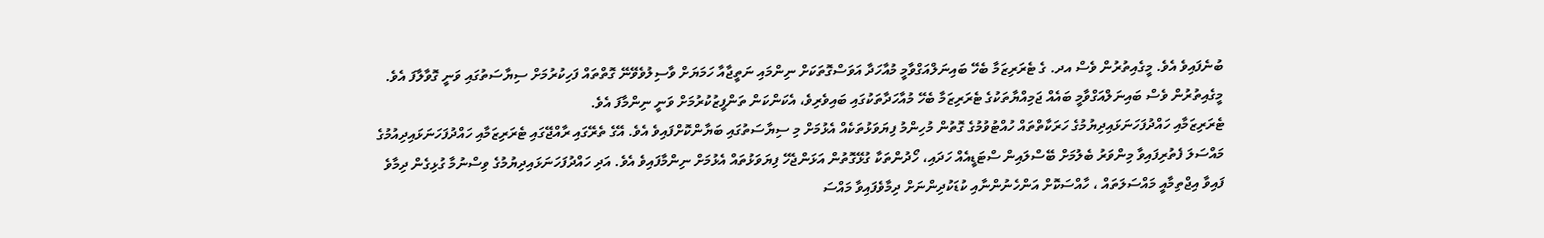ބުނެފައިވެ އެވެ. މީގެއިތުރުން ވެސް އދ. ގެ ޓެރަރިޒަމާ ބެހޭ ބައިނަލްއަގްވާމީ މުއާހަދާ އަވަސްގޮތަކަށް ނިންމައި ނަތީޖާއާ ހަމަޔަށް ވާސިލުވެވޭނޭ ގޮތްތައް ފަހިކުރުމަށް ސިޔާސަތުގައި ވަނީ ގޮވާލާފަ އެވެ. މީގެއިތުރުން ވެސް ބައިނަލްއަގްވާމީ ބައެއް ޖަމިއްޔާތަކުގެ ޓެރަރިޒަމާ ބެހޭ މުއާހަދާތަކުގައި ބައިވެރިވެ، އެކަންކަން ތަންފީޒުކުރުމަށް ވަނީ ނިންމާފަ އެވެ.
ޓެރަރިޒަމާއި ހައްދުފަހަނަޅައިދިޔުމުގެ ހަރަކާތްތައް ހުއްޓުވުމުގެ ގޮތުން މުހިންމު ފިޔަވަޅުތަކެއް އެޅުމަށް މި ސިޔާސަތުގައި ބަޔާންކޮށްފައިވެ އެވެ. އޭގެ ތެރޭގައި ރާއްޖޭގައި ޓެރަރިޒަމާއި ހައްދުފަހަނަޅައިދިއުމުގެ މައްސަލަ ފެތުރިފައިވާ މިންވަރު ބެލުމަށް ބޭސްލައިން ސްޓަޑީއެއް ހަދައި، ހޯދުންތަކާ ގުޅޭގޮތުން އަޅަންޖެހޭ ފިޔަވަޅުތައް އެޅުމަށް ނިންމާފައިވެ އެވެ. އަދި ހައްދުފަހަނަޅައިދިޔުމުގެ ވިސްނުމާ ގުޅިގެން ދިމާވެ ފައިވާ އިޖްތިމާއީ މައްސަލަތައް ، ހާއްސަކޮށް އަންހެނުންނާއި ކުޑަކުދިންނަށް ދިމާވެފައިވާ މައްސަ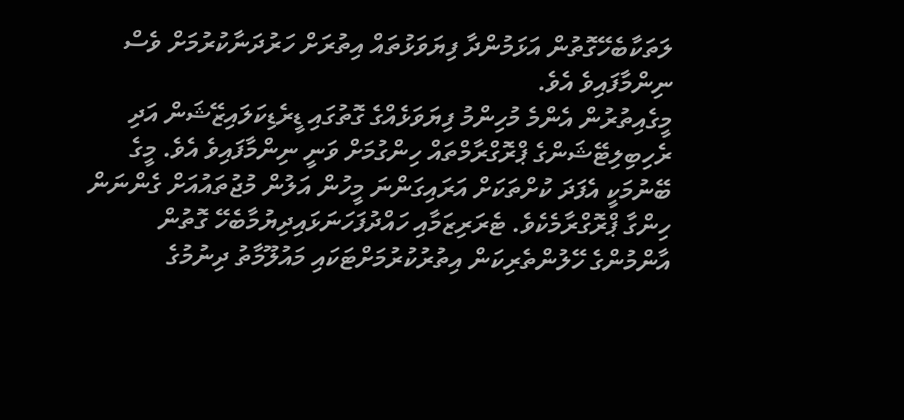ލަތަކާބެހޭގޮތުން އަޅަމުންދާ ފިޔަވަޅުތައް އިތުރަށް ހަރުދަނާކުރުމަށް ވެސް ނިންމާފައިވެ އެވެ.
މީގެއިތުރުން އެންމެ މުހިންމު ފިޔަވަޅެއްގެ ގޮތުގައި ޑީރެޑިކަލައިޒޭޝަން އަދި ރެހިބިލިޓޭޝަންގެ ޕްރޮގްރާމްތައް ހިންގުމަށް ވަނީ ނިންމާފައިވެ އެވެ. މީގެ ބޭނުމަކީ އެފަދަ ކުށްތަކަށް އަރައިގަންނަ މީހުން އަލުން މުޖުތައުއަށް ގެންނަން ހިންގާ ޕްރޮގްރާމެކެވެ. ޓެރަރިޒަމާއި ހައްދުފަހަނަޅައިދިޔުމާބެހޭ ގޮތުން އާންމުންގެ ހޭލުންތެރިކަން އިތުރުކުރުމަށްޓަކައި މައުލޫމާތު ދިނުމުގެ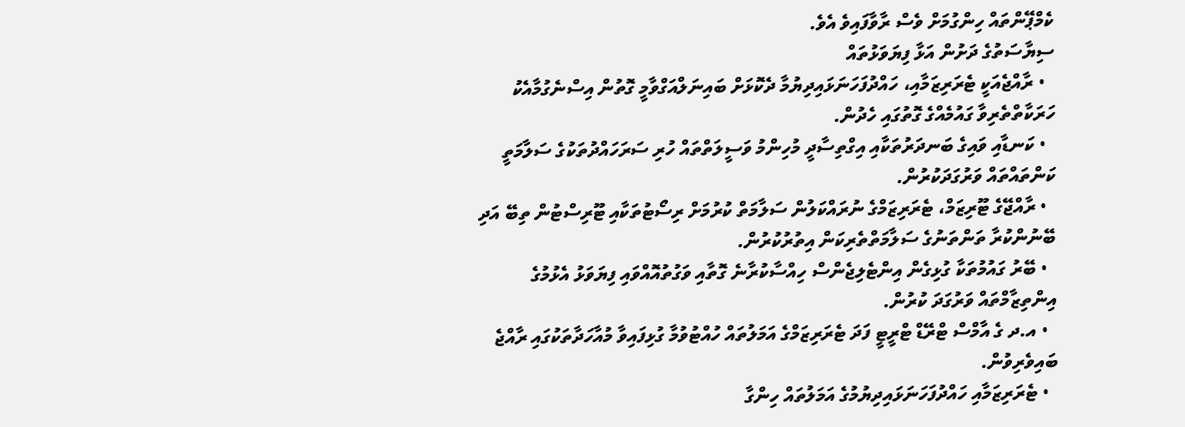ކެމްޕޭންތައް ހިންގުމަށް ވެސް ރާވާފައިވެ އެވެ.
ސިޔާސަތުގެ ދަށުން އަޅާ ފިޔަވަޅުތައް
  • ރާއްޖެއަކީ ޓެރަރިޒަމާއި، ހައްދުފަހަނަޅައިދިޔުމާ ދެކޮޅަށް ބައިނަލްއަގްވާމީ ގޮތުން އިސްނެގުމާއެކު ހަރަކާތްތެރިވާ ގައުމެއްގެ ގޮތުގައި ހެދުން.
  • ކަނޑާއި ވައިގެ ބަނދަރުތަކާއި އިގްތިސާދީ މުހިންމު ވަސީލަތްތައް ހުރި ސަރަހައްދުތަކުގެ ސަލާމަތީ ކަންތައްތައް ވަރުގަދަކުރުން.
  • ރާއްޖޭގެ ޓޫރިޒަމް، ޓެރަރިޒަމްގެ ނުރައްކަލުން ސަލާމަތް ކުރުމަށް ރިސޯޓުތަކާއި ޓޫރިސްޓުން ތިބޭ އަދި ބޭނުންކުރާ ތަންތަނުގެ ސަލާމަތްތެރިކަން އިތުރުކުރުން.
  • ބޭރު ގައުމުތަކާ ގުޅިގެން އިންޓެލިޖެންސް ހިއްސާކުރާނެ ގޮތާއި ވަގުތުއޮއްވައި ފިޔަވަޅު އެޅުމުގެ އިންތިޒާމްތައް ވަރުގަދަ ކުރުން.
  • އ.ދ ގެ އާމްސް ޓްރޭޑް ޓްރީޓީ ފަދަ ޓެރަރިޒަމްގެ އަމަލުތައް ހުއްޓުވުމާ ގުޅިފައިވާ މުއާހަދާތަކުގައި ރާއްޖެ ބައިވެރިވުން.
  • ޓެރަރިޒަމާއި ހައްދުފަހަނަޅައިދިޔުމުގެ އަމަލުތައް ހިންގާ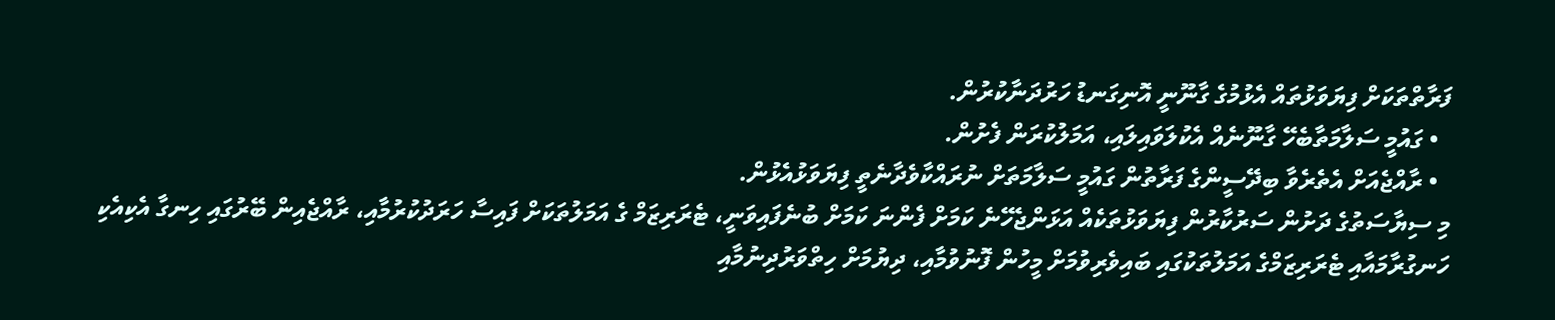ފަރާތްތަކަށް ފިޔަވަޅުތައް އެޅުމުގެ ގާނޫނީ އޮނިގަނޑު ހަރުދަނާކުރުން.
  • ގައުމީ ސަލާމަތާބެހޭ ގާނޫނެއް އެކުލަވައިލައި، އަމަލުކުރަން ފެށުން.
  • ރާއްޖެއަށް އެތެރެވާ ބިދޭސީންގެ ފަރާތުން ގައުމީ ސަލާމަތަށް ނުރައްކާވެދާނެތީ ފިޔަވަޅުއެޅުން.
މި ސިޔާސަތުގެ ދަށުން ސަރުކާރުން ފިޔަވަޅުތަކެއް އަޅަންޖެހޭނެ ކަމަށް ފެންނަ ކަމަށް ބުނެފައިވަނީ، ޓެރަރިޒަމް ގެ އަމަލުތަކަށް ފައިސާ ހަރަދުކުރުމާއި، ރާއްޖެއިން ބޭރުގައި ހިނގާ އެކިއެކި ހަނގުރާމައާއި ޓެރަރިޒަމްގެ އަމަލުތަކުގައި ބައިވެރިވުމަށް މީހުން ފޮނުވުމާއި، ދިޔުމަށް ހިތްވަރުދިނުމާއި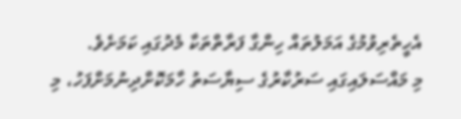އެހީތެރިވުމުގެ އަމަލުތައް ހިންގާ ފަރާތްތަކާ މެދުގައި ކަމަށެވެ.
މި މައްސަލައިގައި ސަރުކާރުގެ ސިޔާސަތު ހާމަކޮށްދިނުމަށްފަހު، މި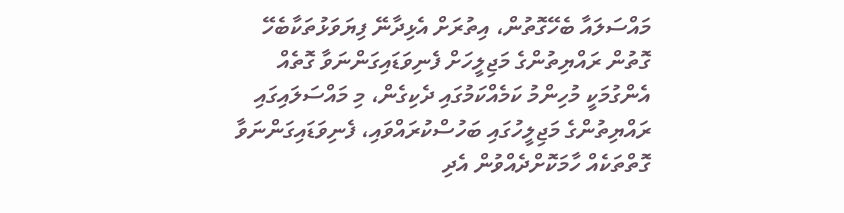މައްސަލައާ ބެހޭގޮތުން، އިތުރަށް އެޅިދާނޭ ފިޔަވަޅުތަކާބެހޭ ގޮތުން ރައްޔިތުންގެ މަޖިލީހަށް ފެނިވަޑައިގަންނަވާ ގޮތެއް އެންގުމަކީ މުހިންމު ކަމެއްކަމުގައި ދެކިގެން، މި މައްސަލައިގައި ރައްޔިތުންގެ މަޖިލީހުގައި ބަހުސްކުރައްވައި، ފެނިވަޑައިގަންނަވާ ގޮތްތަކެއް ހާމަކޮށްދެއްވުން އެދި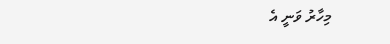މިހާރު ވަނީ އެ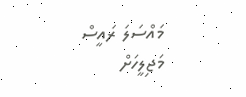މައްސަލަ ރައީސް މަޖިލީހަށް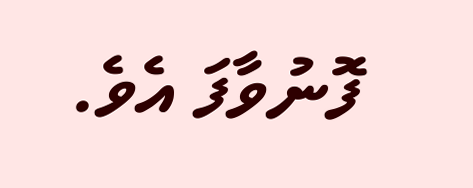ފޮނުވާފަ އެވެ.